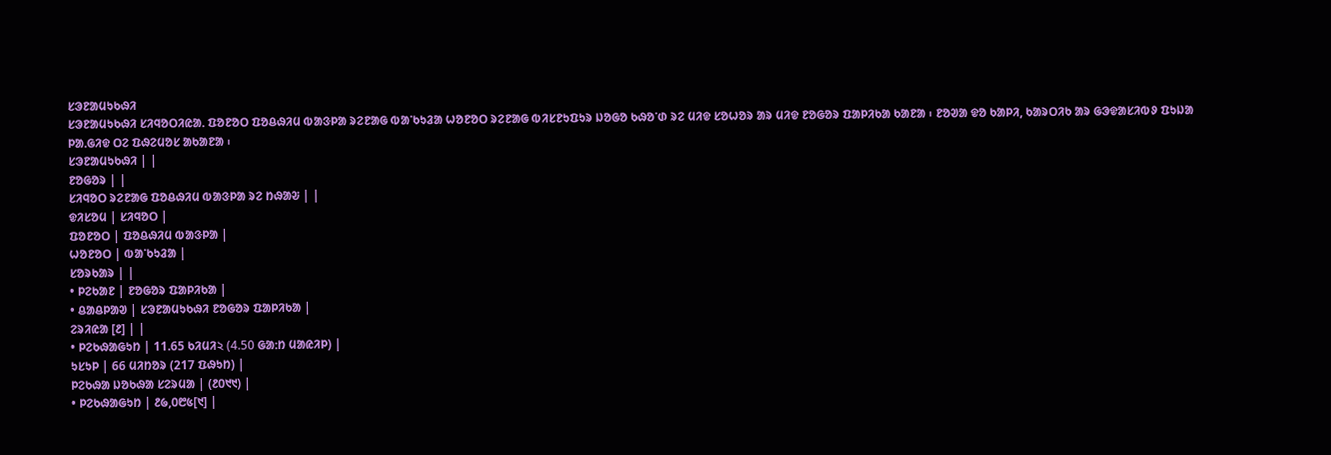ᱥᱳᱱᱟᱢᱩᱠᱷᱤ
ᱥᱳᱱᱟᱢᱩᱠᱷᱤ ᱥᱤᱧᱚᱛᱤᱭᱟᱹ ᱯᱚᱱᱚᱛ ᱯᱚᱪᱷᱤᱢ ᱵᱟᱝᱞᱟ ᱨᱮᱱᱟᱜ ᱵᱟᱸᱠᱩᱲᱟ ᱦᱚᱱᱚᱛ ᱨᱮᱱᱟᱜ ᱵᱤᱥᱱᱩᱯᱩᱨ ᱡᱚᱜᱚ ᱠᱷᱚᱸᱰ ᱨᱮ ᱢᱤᱫ ᱥᱚᱦᱚᱨ ᱟᱨ ᱢᱤᱫ ᱱᱚᱜᱚᱨ ᱯᱟᱞᱤᱠᱟ ᱠᱟᱱᱟ ᱾ ᱱᱚᱣᱟ ᱫᱚ ᱠᱟᱞᱤ, ᱠᱟᱨᱛᱤᱠ ᱟᱨ ᱜᱳᱫᱟᱥᱤᱵᱽ ᱯᱩᱡᱟ ᱞᱟᱹᱜᱤᱫ ᱛᱮ ᱯᱷᱮᱢᱚᱥ ᱟᱠᱟᱱᱟ ᱾
ᱥᱳᱱᱟᱢᱩᱠᱷᱤ | |
ᱱᱚᱜᱚᱨ | |
ᱥᱤᱧᱚᱛ ᱨᱮᱱᱟᱜ ᱯᱚᱪᱷᱤᱢ ᱵᱟᱝᱞᱟ ᱨᱮ ᱴᱷᱟᱶ | |
ᱫᱤᱥᱚᱢ | ᱥᱤᱧᱚᱛ |
ᱯᱚᱱᱚᱛ | ᱯᱚᱪᱷᱤᱢ ᱵᱟᱝᱞᱟ |
ᱦᱚᱱᱚᱛ | ᱵᱟᱸᱠᱩᱲᱟ |
ᱥᱚᱨᱠᱟᱨ | |
• ᱞᱮᱠᱟᱱ | ᱱᱚᱜᱚᱨ ᱯᱟᱞᱤᱠᱟ |
• ᱪᱟᱪᱞᱟᱣ | ᱥᱳᱱᱟᱢᱩᱠᱷᱤ ᱱᱚᱜᱚᱨ ᱯᱟᱞᱤᱠᱟ |
ᱮᱨᱤᱭᱟ [᱒] | |
• ᱞᱮᱠᱷᱟᱜᱩᱴ | 11.65 ᱠᱤᱢᱤ২ (4.50 ᱜᱟᱺᱴ ᱢᱟᱭᱤᱞ) |
ᱩᱥᱩᱞ | 66 ᱢᱤᱴᱚᱨ (217 ᱯᱷᱩᱴ) |
ᱞᱮᱠᱷᱟ ᱡᱚᱠᱷᱟ ᱥᱮᱨᱢᱟ | (᱒᱐᱑᱑) |
• ᱞᱮᱠᱷᱟᱜᱩᱴ | ᱒᱙,᱐᱘᱕[᱑] |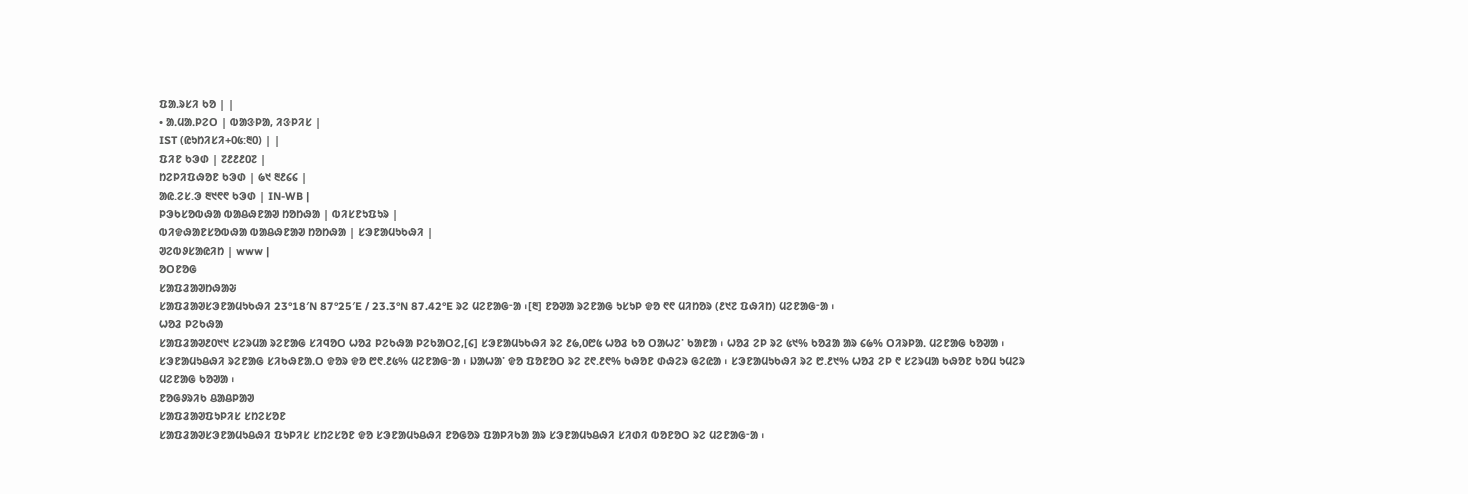ᱯᱟᱹᱨᱥᱤ ᱠᱚ | |
• ᱟᱹᱢᱟᱹᱞᱮᱛ | ᱵᱟᱝᱞᱟ, ᱤᱝᱞᱤᱥ |
IST (ᱭᱩᱴᱤᱥᱤ+᱐᱕:᱓᱐) | |
ᱯᱤᱱ ᱠᱳᱰ | ᱗᱒᱒᱒᱐᱗ |
ᱴᱮᱞᱤᱯᱷᱚᱱ ᱠᱳᱰ | ᱙᱑ ᱓᱒᱔᱔ |
ᱟᱭ.ᱮᱥ.ᱳ ᱓᱑᱖᱖ ᱠᱳᱰ | IN-WB |
ᱞᱳᱠᱥᱚᱵᱷᱟ ᱵᱟᱪᱷᱱᱟᱣ ᱴᱚᱴᱷᱟ | ᱵᱤᱥᱱᱩᱯᱩᱨ |
ᱵᱤᱫᱷᱟᱱᱥᱚᱵᱷᱟ ᱵᱟᱪᱷᱱᱟᱣ ᱴᱚᱴᱷᱟ | ᱥᱳᱱᱟᱢᱩᱠᱷᱤ |
ᱣᱮᱵᱽᱥᱟᱭᱤᱴ | www |
ᱚᱛᱱᱚᱜ
ᱥᱟᱯᱲᱟᱣᱴᱷᱟᱶ
ᱥᱟᱯᱲᱟᱣᱥᱳᱱᱟᱢᱩᱠᱷᱤ 23°18′N 87°25′E / 23.3°N 87.42°E ᱨᱮ ᱢᱮᱱᱟᱜᱼᱟ ᱾[᱓] ᱱᱚᱣᱟ ᱨᱮᱱᱟᱜ ᱩᱥᱩᱞ ᱫᱚ ᱖᱖ ᱢᱤᱴᱚᱨ (᱒᱑᱗ ᱯᱷᱤᱴ) ᱢᱮᱱᱟᱜᱼᱟ ᱾
ᱦᱚᱲ ᱞᱮᱠᱷᱟ
ᱥᱟᱯᱲᱟᱣ᱒᱐᱑᱑ ᱥᱮᱨᱢᱟ ᱨᱮᱱᱟᱜ ᱥᱤᱧᱚᱛ ᱦᱚᱲ ᱞᱮᱠᱷᱟ ᱞᱮᱠᱟᱛᱮ,[᱔] ᱥᱳᱱᱟᱢᱩᱠᱷᱤ ᱨᱮ ᱒᱙,᱐᱘᱕ ᱦᱚᱲ ᱠᱚ ᱛᱟᱦᱮᱸ ᱠᱟᱱᱟ ᱾ ᱦᱚᱲ ᱮᱞ ᱨᱮ ᱕᱑% ᱠᱚᱲᱟ ᱟᱨ ᱔᱙% ᱛᱤᱨᱞᱟᱹ ᱢᱮᱱᱟᱜ ᱠᱚᱣᱟ ᱾ ᱥᱳᱱᱟᱢᱩᱪᱷᱤ ᱨᱮᱱᱟᱜ ᱥᱤᱠᱷᱱᱟᱹᱛ ᱫᱚᱨ ᱫᱚ ᱘᱖.᱒᱕% ᱢᱮᱱᱟᱜᱼᱟ ᱾ ᱡᱟᱦᱟᱸ ᱫᱚ ᱯᱚᱱᱚᱛ ᱨᱮ ᱗᱖.᱒᱖% ᱠᱷᱚᱱ ᱰᱷᱮᱨ ᱜᱮᱭᱟ ᱾ ᱥᱳᱱᱟᱢᱩᱠᱷᱤ ᱨᱮ ᱘.᱒᱑% ᱦᱚᱲ ᱮᱞ ᱖ ᱥᱮᱨᱢᱟ ᱠᱷᱚᱱ ᱠᱚᱢ ᱩᱢᱮᱨ ᱢᱮᱱᱟᱜ ᱠᱚᱣᱟ ᱾
ᱱᱚᱜᱽᱨᱤᱠ ᱪᱟᱪᱞᱟᱣ
ᱥᱟᱯᱲᱟᱣᱯᱩᱞᱤᱥ ᱥᱴᱮᱥᱚᱱ
ᱥᱟᱯᱲᱟᱣᱥᱳᱱᱟᱢᱩᱪᱷᱤ ᱯᱩᱞᱤᱥ ᱥᱴᱮᱥᱚᱱ ᱫᱚ ᱥᱳᱱᱟᱢᱩᱪᱷᱤ ᱱᱚᱜᱚᱨ ᱯᱟᱞᱤᱠᱟ ᱟᱨ ᱥᱳᱱᱟᱢᱩᱪᱷᱤ ᱥᱤᱰᱤ ᱵᱚᱱᱚᱛ ᱨᱮ ᱢᱮᱱᱟᱜᱼᱟ ᱾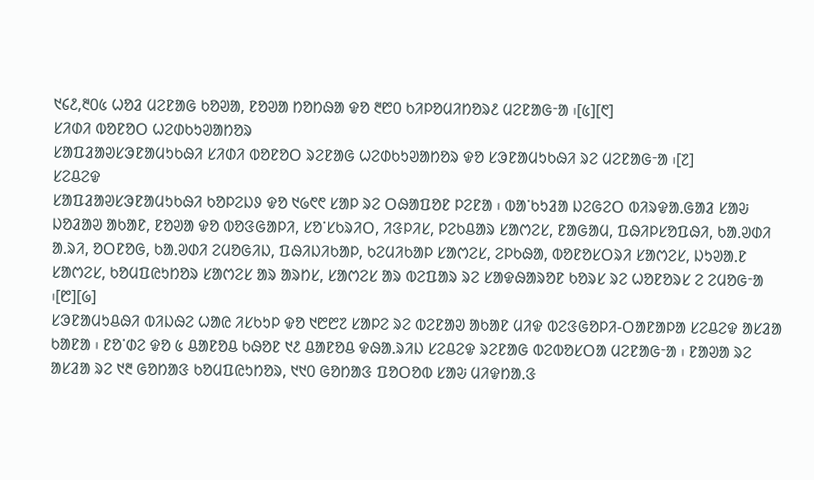᱑᱔᱒,᱓᱐᱕ ᱦᱚᱲ ᱢᱮᱱᱟᱜ ᱠᱚᱣᱟ, ᱱᱚᱣᱟ ᱴᱚᱴᱷᱟ ᱫᱚ ᱓᱘᱐ ᱠᱤᱞᱚᱢᱤᱴᱚᱨ᱒ ᱢᱮᱱᱟᱜᱼᱟ ᱾[᱕][᱖]
ᱥᱤᱰᱤ ᱵᱚᱱᱚᱛ ᱦᱮᱰᱠᱩᱣᱟᱴᱚᱨ
ᱥᱟᱯᱲᱟᱣᱥᱳᱱᱟᱢᱩᱠᱷᱤ ᱥᱤᱰᱤ ᱵᱚᱱᱚᱛ ᱨᱮᱱᱟᱜ ᱦᱮᱰᱠᱩᱣᱟᱴᱚᱨ ᱫᱚ ᱥᱳᱱᱟᱢᱩᱠᱷᱤ ᱨᱮ ᱢᱮᱱᱟᱜᱼᱟ ᱾[᱗]
ᱥᱮᱪᱮᱫ
ᱥᱟᱯᱲᱟᱣᱥᱳᱱᱟᱢᱩᱠᱷᱤ ᱠᱚᱞᱮᱡᱽ ᱫᱚ ᱑᱙᱖᱖ ᱥᱟᱞ ᱨᱮ ᱛᱷᱟᱯᱚᱱ ᱞᱮᱱᱟ ᱾ ᱵᱟᱸᱠᱩᱲᱟ ᱡᱮᱜᱮᱛ ᱵᱤᱨᱫᱟᱹᱜᱟᱲ ᱥᱟᱶ ᱡᱚᱲᱟᱣ ᱟᱠᱟᱱ, ᱱᱚᱣᱟ ᱫᱚ ᱵᱚᱝᱜᱟᱞᱤ, ᱥᱚᱸᱥᱠᱨᱤᱛ, ᱤᱝᱞᱤᱥ, ᱞᱮᱠᱪᱟᱨ ᱥᱟᱬᱮᱥ, ᱱᱟᱜᱟᱢ, ᱯᱷᱤᱞᱥᱚᱯᱷᱤ, ᱠᱟᱹᱣᱰᱤ ᱟᱹᱨᱤ, ᱚᱛᱱᱚᱜ, ᱠᱟᱹᱣᱰᱤ ᱮᱢᱚᱜᱤᱡ, ᱯᱷᱤᱡᱤᱠᱟᱞ, ᱠᱮᱢᱤᱠᱟᱞ ᱥᱟᱬᱮᱥ, ᱮᱞᱠᱷᱟ, ᱵᱚᱱᱚᱥᱛᱨᱤ ᱥᱟᱬᱮᱥ, ᱡᱩᱣᱟᱹᱱ ᱥᱟᱬᱮᱥ, ᱠᱚᱢᱯᱭᱩᱴᱚᱨ ᱥᱟᱬᱮᱥ ᱟᱨ ᱟᱨᱴᱥ, ᱥᱟᱬᱮᱥ ᱟᱨ ᱵᱮᱯᱟᱨ ᱨᱮ ᱥᱟᱫᱷᱟᱨᱚᱱ ᱠᱚᱨᱥ ᱨᱮ ᱦᱚᱱᱚᱨᱥ ᱮ ᱮᱢᱚᱜᱼᱟ ᱾[᱘][᱙]
ᱥᱳᱱᱟᱢᱩᱪᱷᱤ ᱵᱤᱡᱷᱮ ᱦᱟᱭ ᱤᱥᱠᱩᱞ ᱫᱚ ᱑᱘᱘᱗ ᱥᱟᱞᱮ ᱨᱮ ᱵᱮᱱᱟᱣ ᱟᱠᱟᱱ ᱢᱤᱫ ᱵᱮᱝᱜᱚᱞᱤ-ᱛᱟᱱᱟᱞᱟ ᱥᱮᱪᱮᱫ ᱟᱥᱲᱟ ᱠᱟᱱᱟ ᱾ ᱱᱚᱸᱰᱮ ᱫᱚ ᱕ ᱪᱟᱱᱚᱪ ᱠᱷᱚᱱ ᱑᱒ ᱪᱟᱱᱚᱪ ᱫᱷᱟᱹᱨᱤᱡ ᱥᱮᱪᱮᱫ ᱨᱮᱱᱟᱜ ᱵᱮᱵᱚᱥᱛᱟ ᱢᱮᱱᱟᱜᱼᱟ ᱾ ᱱᱟᱣᱟ ᱨᱮ ᱟᱥᱲᱟ ᱨᱮ ᱑᱓ ᱜᱚᱴᱟᱝ ᱠᱚᱢᱯᱭᱩᱴᱚᱨ, ᱑᱑᱐ ᱜᱚᱴᱟᱝ ᱯᱚᱛᱚᱵ ᱥᱟᱶ ᱢᱤᱫᱴᱟᱹᱝ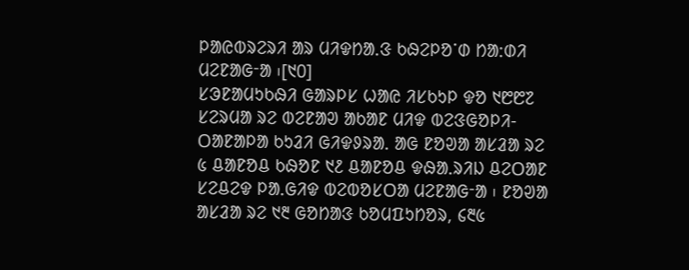ᱞᱟᱭᱵᱨᱮᱨᱤ ᱟᱨ ᱢᱤᱫᱴᱟᱹᱝ ᱠᱷᱮᱞᱚᱸᱰ ᱴᱟᱺᱰᱤ ᱢᱮᱱᱟᱜᱼᱟ ᱾[᱑᱐]
ᱥᱳᱱᱟᱢᱩᱠᱷᱤ ᱜᱟᱨᱞᱥ ᱦᱟᱭ ᱤᱥᱠᱩᱞ ᱫᱚ ᱑᱘᱘᱗ ᱥᱮᱨᱢᱟ ᱨᱮ ᱵᱮᱱᱟᱣ ᱟᱠᱟᱱ ᱢᱤᱫ ᱵᱮᱝᱜᱚᱞᱤ-ᱛᱟᱱᱟᱞᱟ ᱠᱩᱲᱤ ᱜᱤᱫᱽᱨᱟᱹ ᱟᱜ ᱱᱚᱣᱟ ᱟᱥᱲᱟ ᱨᱮ ᱕ ᱪᱟᱱᱚᱪ ᱠᱷᱚᱱ ᱑᱒ ᱪᱟᱱᱚᱪ ᱫᱷᱟᱹᱨᱤᱡ ᱪᱮᱛᱟᱱ ᱥᱮᱪᱮᱫ ᱞᱟᱹᱜᱤᱫ ᱵᱮᱵᱚᱥᱛᱟ ᱢᱮᱱᱟᱜᱼᱟ ᱾ ᱱᱚᱣᱟ ᱟᱥᱲᱟ ᱨᱮ ᱑᱓ ᱜᱚᱴᱟᱝ ᱠᱚᱢᱯᱩᱴᱚᱨ, ᱔᱓᱕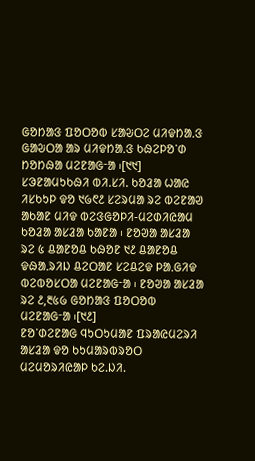ᱜᱚᱴᱟᱝ ᱯᱚᱛᱚᱵ ᱥᱟᱶᱛᱮ ᱢᱤᱫᱴᱟᱹᱝ ᱜᱟᱶᱛᱟ ᱟᱨ ᱢᱤᱫᱴᱟᱹᱝ ᱠᱷᱮᱞᱚᱸᱰ ᱴᱚᱴᱷᱟ ᱢᱮᱱᱟᱜᱼᱟ ᱾[᱑᱑]
ᱥᱳᱱᱟᱢᱩᱠᱷᱤ ᱵᱤ.ᱥᱤ. ᱠᱚᱲᱟ ᱦᱟᱭ ᱤᱥᱠᱩᱞ ᱫᱚ ᱑᱙᱖᱒ ᱥᱮᱨᱢᱟ ᱨᱮ ᱵᱮᱱᱟᱣ ᱟᱠᱟᱱ ᱢᱤᱫ ᱵᱮᱝᱜᱚᱞᱤ-ᱢᱮᱰᱤᱭᱟᱢ ᱠᱚᱲᱟ ᱟᱥᱲᱟ ᱠᱟᱱᱟ ᱾ ᱱᱚᱣᱟ ᱟᱥᱲᱟ ᱨᱮ ᱕ ᱪᱟᱱᱚᱪ ᱠᱷᱚᱱ ᱑᱒ ᱪᱟᱱᱚᱪ ᱫᱷᱟᱹᱨᱤᱡ ᱪᱮᱛᱟᱱ ᱥᱮᱪᱮᱫ ᱞᱟᱹᱜᱤᱫ ᱵᱮᱵᱚᱥᱛᱟ ᱢᱮᱱᱟᱜᱼᱟ ᱾ ᱱᱚᱣᱟ ᱟᱥᱲᱟ ᱨᱮ ᱒,᱓᱕᱙ ᱜᱚᱴᱟᱝ ᱯᱚᱛᱚᱵ ᱢᱮᱱᱟᱜᱼᱟ ᱾[᱑᱒]
ᱱᱚᱸᱰᱮᱱᱟᱜ ᱧᱩᱛᱩᱢᱟᱱ ᱯᱨᱟᱭᱢᱮᱨᱤ ᱟᱥᱲᱟ ᱫᱚ ᱠᱩᱢᱟᱨᱵᱨᱚᱛ ᱢᱮᱢᱚᱨᱤᱭᱟᱞ ᱠᱮ.ᱡᱤ.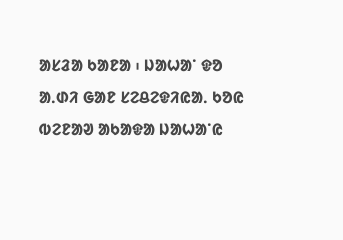ᱟᱥᱲᱟ ᱠᱟᱱᱟ ᱾ ᱡᱟᱦᱟᱸ ᱫᱚ ᱟᱹᱰᱤ ᱜᱟᱱ ᱥᱮᱪᱮᱫᱤᱭᱟᱹ ᱠᱚᱭ ᱵᱮᱱᱟᱣ ᱟᱠᱟᱫᱟ ᱡᱟᱦᱟᱸᱭ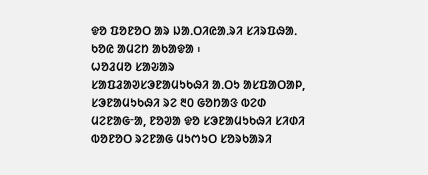ᱫᱚ ᱯᱚᱱᱚᱛ ᱟᱨ ᱡᱟᱹᱛᱤᱭᱟᱹᱨᱤ ᱥᱤᱨᱯᱷᱟᱹ ᱠᱚᱭ ᱟᱢᱮᱴ ᱟᱠᱟᱫᱟ ᱾
ᱦᱚᱲᱢᱚ ᱥᱟᱶᱟᱨ
ᱥᱟᱯᱲᱟᱣᱥᱳᱱᱟᱢᱩᱠᱷᱤ ᱟᱹᱛᱩ ᱟᱥᱯᱟᱛᱟᱞ, ᱥᱳᱱᱟᱢᱩᱠᱷᱤ ᱨᱮ ᱓᱐ ᱜᱚᱴᱟᱝ ᱵᱮᱰ ᱢᱮᱱᱟᱜᱼᱟ, ᱱᱚᱣᱟ ᱫᱚ ᱥᱳᱱᱟᱢᱩᱠᱷᱤ ᱥᱤᱰᱤ ᱵᱚᱱᱚᱛ ᱨᱮᱱᱟᱜ ᱢᱩᱬᱩᱛ ᱥᱚᱨᱠᱟᱨᱤ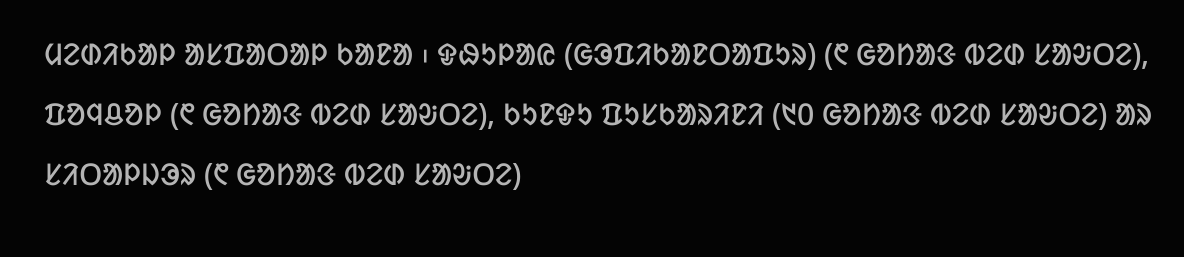ᱢᱮᱰᱤᱠᱟᱞ ᱟᱥᱯᱟᱛᱟᱞ ᱠᱟᱱᱟ ᱾ ᱫᱷᱩᱞᱟᱭ (ᱜᱳᱯᱤᱠᱟᱱᱛᱟᱯᱩᱨ) (᱖ ᱜᱚᱴᱟᱝ ᱵᱮᱰ ᱥᱟᱶᱛᱮ), ᱯᱚᱧᱪᱚᱞ (᱖ ᱜᱚᱴᱟᱝ ᱵᱮᱰ ᱥᱟᱶᱛᱮ), ᱠᱩᱱᱫᱩ ᱯᱩᱥᱠᱟᱨᱤᱱᱤ (᱑᱐ ᱜᱚᱴᱟᱝ ᱵᱮᱰ ᱥᱟᱶᱛᱮ) ᱟᱨ ᱥᱤᱛᱟᱞᱡᱳᱨ (᱖ ᱜᱚᱴᱟᱝ ᱵᱮᱰ ᱥᱟᱶᱛᱮ)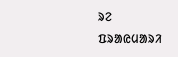ᱨᱮ ᱯᱨᱟᱭᱢᱟᱨᱤ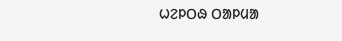ᱦᱮᱞᱛᱷ ᱛᱟᱞᱢᱟ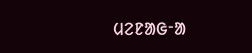ᱢᱮᱱᱟᱜᱼᱟ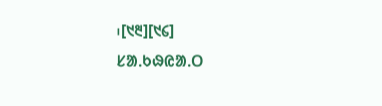᱾[᱑᱓][᱑᱔]
ᱥᱟᱹᱠᱷᱭᱟᱹᱛ